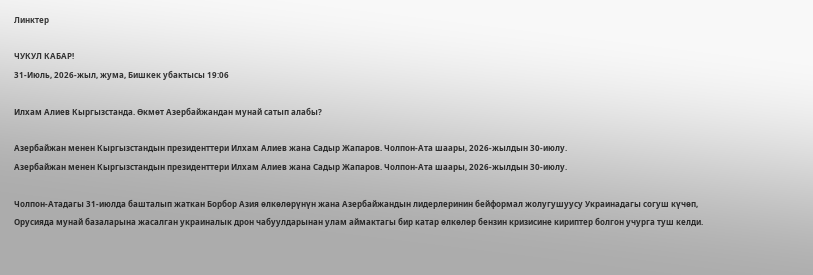Линктер

ЧУКУЛ КАБАР!
31-Июль, 2026-жыл, жума, Бишкек убактысы 19:06

Илхам Алиев Кыргызстанда. Өкмөт Азербайжандан мунай сатып алабы?

Азербайжан менен Кыргызстандын президенттери Илхам Алиев жана Садыр Жапаров. Чолпон-Ата шаары, 2026-жылдын 30-июлу.
Азербайжан менен Кыргызстандын президенттери Илхам Алиев жана Садыр Жапаров. Чолпон-Ата шаары, 2026-жылдын 30-июлу.

Чолпон-Атадагы 31-июлда башталып жаткан Борбор Азия өлкөлөрүнүн жана Азербайжандын лидерлеринин бейформал жолугушуусу Украинадагы согуш күчөп, Орусияда мунай базаларына жасалган украиналык дрон чабуулдарынан улам аймактагы бир катар өлкөлөр бензин кризисине кириптер болгон учурга туш келди.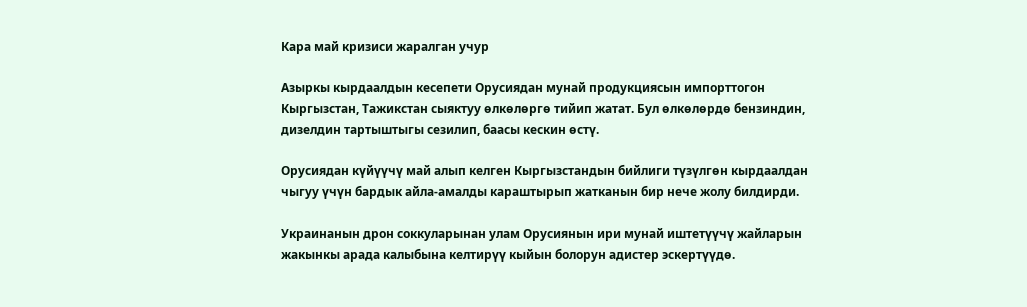Кара май кризиси жаралган учур

Азыркы кырдаалдын кесепети Орусиядан мунай продукциясын импорттогон Кыргызстан, Тажикстан сыяктуу өлкөлөргө тийип жатат. Бул өлкөлөрдө бензиндин, дизелдин тартыштыгы сезилип, баасы кескин өстү.

Орусиядан күйүүчү май алып келген Кыргызстандын бийлиги түзүлгөн кырдаалдан чыгуу үчүн бардык айла-амалды караштырып жатканын бир нече жолу билдирди.

Украинанын дрон соккуларынан улам Орусиянын ири мунай иштетүүчү жайларын жакынкы арада калыбына келтирүү кыйын болорун адистер эскертүүдө.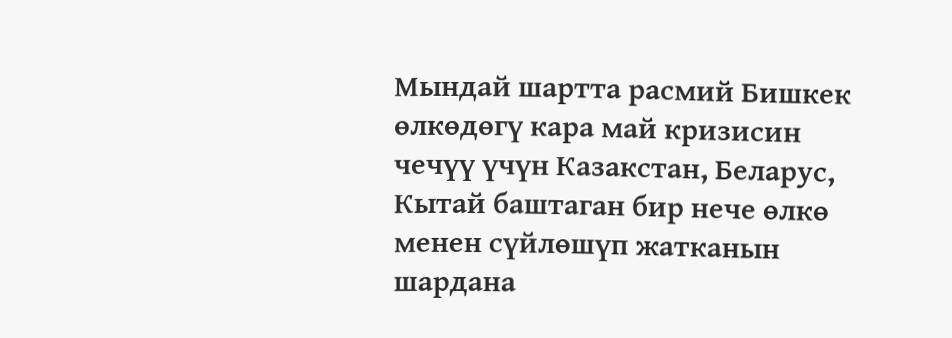Мындай шартта расмий Бишкек өлкөдөгү кара май кризисин чечүү үчүн Казакстан, Беларус, Кытай баштаган бир нече өлкө менен сүйлөшүп жатканын шардана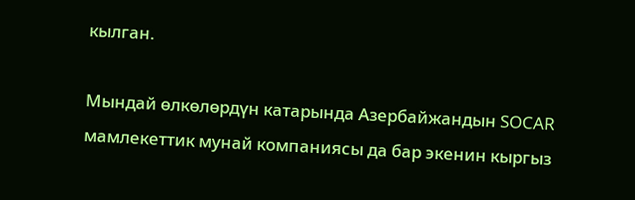кылган.

Мындай өлкөлөрдүн катарында Азербайжандын SOCAR мамлекеттик мунай компаниясы да бар экенин кыргыз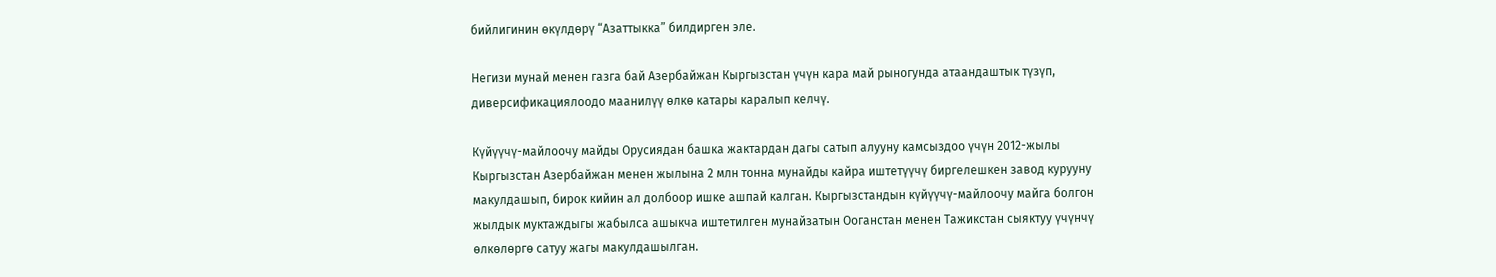бийлигинин өкүлдөрү “Азаттыкка” билдирген эле.

Негизи мунай менен газга бай Азербайжан Кыргызстан үчүн кара май рыногунда атаандаштык түзүп, диверсификациялоодо маанилүү өлкө катары каралып келчү.

Күйүүчү-майлоочу майды Орусиядан башка жактардан дагы сатып алууну камсыздоо үчүн 2012-жылы Кыргызстан Азербайжан менен жылына 2 млн тонна мунайды кайра иштетүүчү биргелешкен завод курууну макулдашып, бирок кийин ал долбоор ишке ашпай калган. Кыргызстандын күйүүчү-майлоочу майга болгон жылдык муктаждыгы жабылса ашыкча иштетилген мунайзатын Ооганстан менен Тажикстан сыяктуу үчүнчү өлкөлөргө сатуу жагы макулдашылган.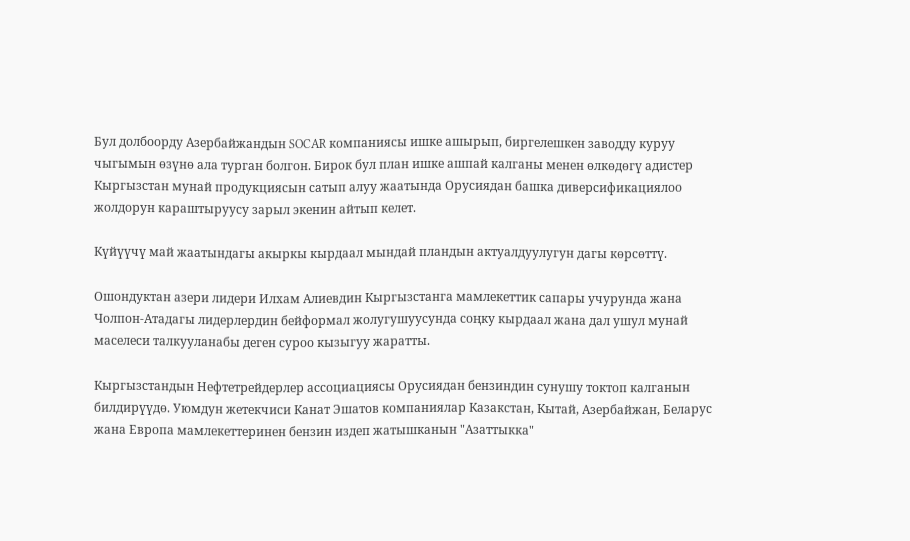Бул долбоорду Азербайжандын SOCAR компаниясы ишке ашырып, биргелешкен заводду куруу чыгымын өзүнө ала турган болгон. Бирок бул план ишке ашпай калганы менен өлкөдөгү адистер Кыргызстан мунай продукциясын сатып алуу жаатында Орусиядан башка диверсификациялоо жолдорун караштыруусу зарыл экенин айтып келет.

Күйүүчү май жаатындагы акыркы кырдаал мындай пландын актуалдуулугун дагы көрсөттү.

Ошондуктан азери лидери Илхам Алиевдин Кыргызстанга мамлекеттик сапары учурунда жана Чолпон-Атадагы лидерлердин бейформал жолугушуусунда соңку кырдаал жана дал ушул мунай маселеси талкууланабы деген суроо кызыгуу жаратты.

Кыргызстандын Нефтетрейдерлер ассоциациясы Орусиядан бензиндин сунушу токтоп калганын билдирүүдө. Уюмдун жетекчиси Канат Эшатов компаниялар Казакстан, Кытай, Азербайжан, Беларус жана Европа мамлекеттеринен бензин издеп жатышканын "Азаттыкка"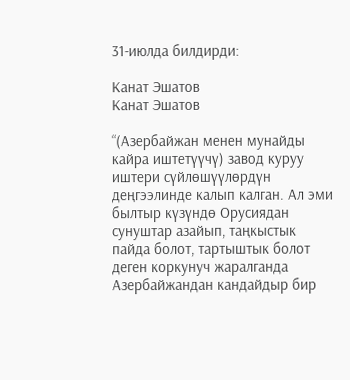31-июлда билдирди:

Канат Эшатов
Канат Эшатов

“(Азербайжан менен мунайды кайра иштетүүчү) завод куруу иштери сүйлөшүүлөрдүн деңгээлинде калып калган. Ал эми былтыр күзүндө Орусиядан сунуштар азайып, таңкыстык пайда болот, тартыштык болот деген коркунуч жаралганда Азербайжандан кандайдыр бир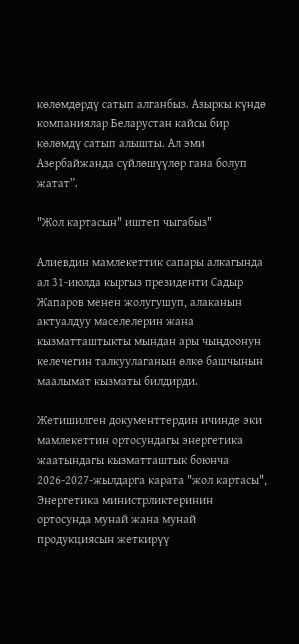көлөмдөрдү сатып алганбыз. Азыркы күндө компаниялар Беларустан кайсы бир көлөмдү сатып алышты. Ал эми Азербайжанда сүйлөшүүлөр гана болуп жатат”.

"Жол картасын" иштеп чыгабыз"

Алиевдин мамлекеттик сапары алкагында ал 31-июлда кыргыз президенти Садыр Жапаров менен жолугушуп, алаканын актуалдуу маселелерин жана кызматташтыкты мындан ары чыңдоонун келечегин талкуулаганын өлкө башчынын маалымат кызматы билдирди.

Жетишилген документтердин ичинде эки мамлекеттин ортосундагы энергетика жаатындагы кызматташтык боюнча 2026-2027-жылдарга карата "жол картасы", Энергетика министрликтеринин ортосунда мунай жана мунай продукциясын жеткирүү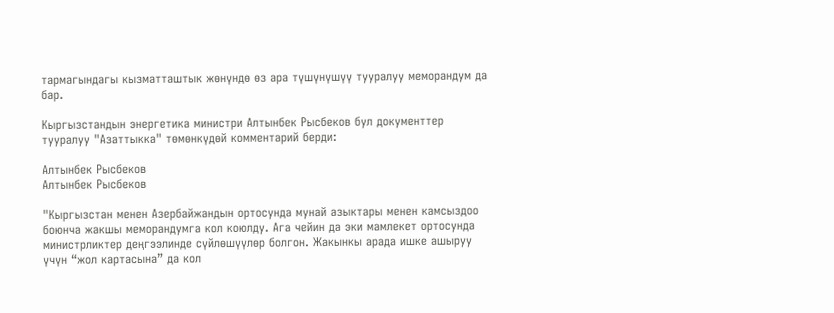тармагындагы кызматташтык жөнүндө өз ара түшүнүшүү тууралуу меморандум да бар.

Кыргызстандын энергетика министри Алтынбек Рысбеков бул документтер тууралуу "Азаттыкка" төмөнкүдөй комментарий берди:

Алтынбек Рысбеков
Алтынбек Рысбеков

"Кыргызстан менен Азербайжандын ортосунда мунай азыктары менен камсыздоо боюнча жакшы меморандумга кол коюлду. Ага чейин да эки мамлекет ортосунда министрликтер деңгээлинде сүйлөшүүлөр болгон. Жакынкы арада ишке ашыруу үчүн “жол картасына” да кол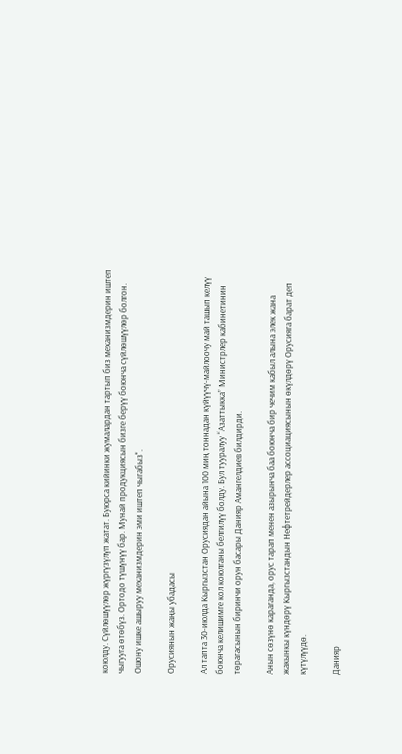коюлду. Сүйлөшүүлөр жүргүзүлүп жатат. Буюрса кийинки жумалардан тартып биз механизмдерин иштеп чыгууга өтөбүз. Ортодо түшүнүү бар. Мунай продукциясын бизге берүү боюнча сүйлөшүүлөр болгон. Ошону ишке ашыруу механизмдерин эми иштеп чыгабыз".

Орусиянын жаңы убадасы

Ал тапта 30-июлда Кыргызстан Орусиядан айына 100 миң тоннадан күйүүчү-майлоочу май ташып келүү боюнча келишимге кол коюлганы белгилүү болду. Бул тууралуу “Азаттыкка” Министрлер кабинетинин төрагасынын биринчи орун басары Данияр Амангелдиев билдирди.

Анын сөзүнө караганда, орус тарап менен азырынча баа боюнча бир чечим кабыл алына элек жана жакынкы күндөрү Кыргызстандын Нефтетрейдерлер ассоциациясынын өкүлдөрү Орусияга барат деп күтүлүүдө.

Данияр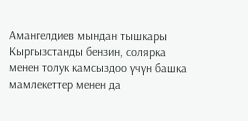Амангелдиев мындан тышкары Кыргызстанды бензин, солярка менен толук камсыздоо үчүн башка мамлекеттер менен да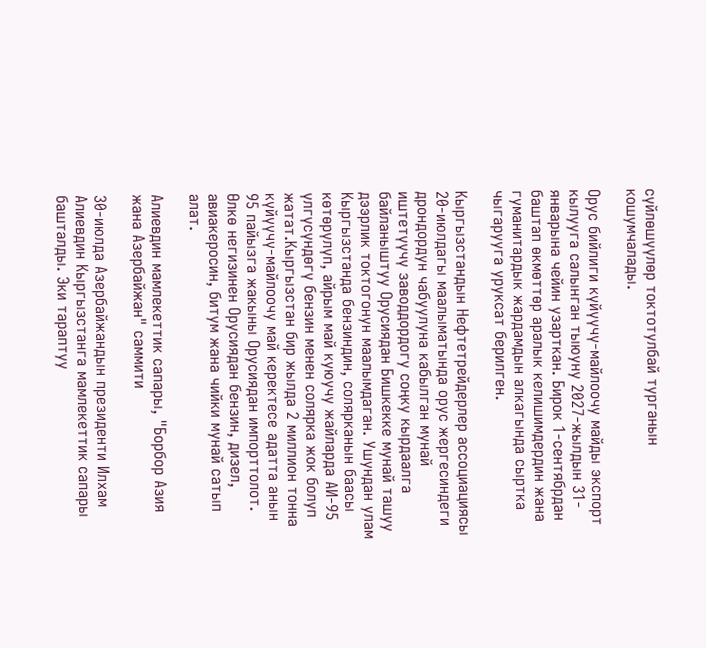сүйлөшүүлөр токтотулбай турганын кошумчалады.

Орус бийлиги күйүүчү-майлоочу майды экспорт кылууга салынган тыюуну 2027-жылдын 31-январына чейин узарткан. Бирок 1-сентябрдан баштап өкмөттөр аралык келишимдердин жана гуманитардык жардамдын алкагында сыртка чыгарууга уруксат берилген.

Кыргызстандын Нефтетрейдерлер ассоциациясы 20-июлдагы маалыматында орус жергесиндеги дрондордун чабуулуна кабылган мунай иштетүүчү заводдордогу соңку кырдаалга байланыштуу Орусиядан Бишкекке мунай ташуу дээрлик токтогонун маалымдаган. Ушундан улам Кыргызстанда бензиндин, солярканын баасы көтөрүлүп, айрым май куюучу жайларда АИ-95 үлгүсүндөгү бензин менен солярка жок болуп жатат.Кыргызстан бир жылда 2 миллион тонна күйүүчү-майлоочу май керектесе адатта анын 95 пайызга жакыны Орусиядан импорттолот. Өлкө негизинен Орусиядан бензин, дизел, авиакеросин, битум жана чийки мунай сатып алат.

Алиевдин мамлекеттик сапары, "Борбор Азия жана Азербайжан" саммити

30-июлда Азербайжандын президенти Илхам Алиевдин Кыргызстанга мамлекеттик сапары башталды. Эки тараптуу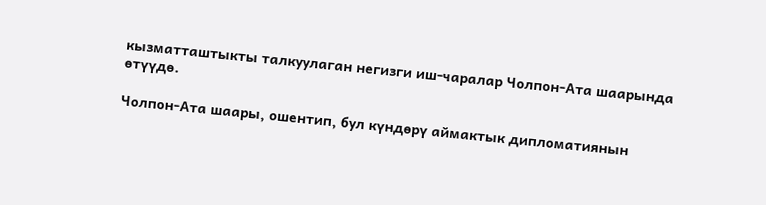кызматташтыкты талкуулаган негизги иш-чаралар Чолпон-Ата шаарында өтүүдө.

Чолпон-Ата шаары, ошентип, бул күндөрү аймактык дипломатиянын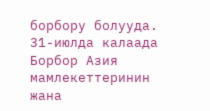борбору болууда. 31-июлда калаада Борбор Азия мамлекеттеринин жана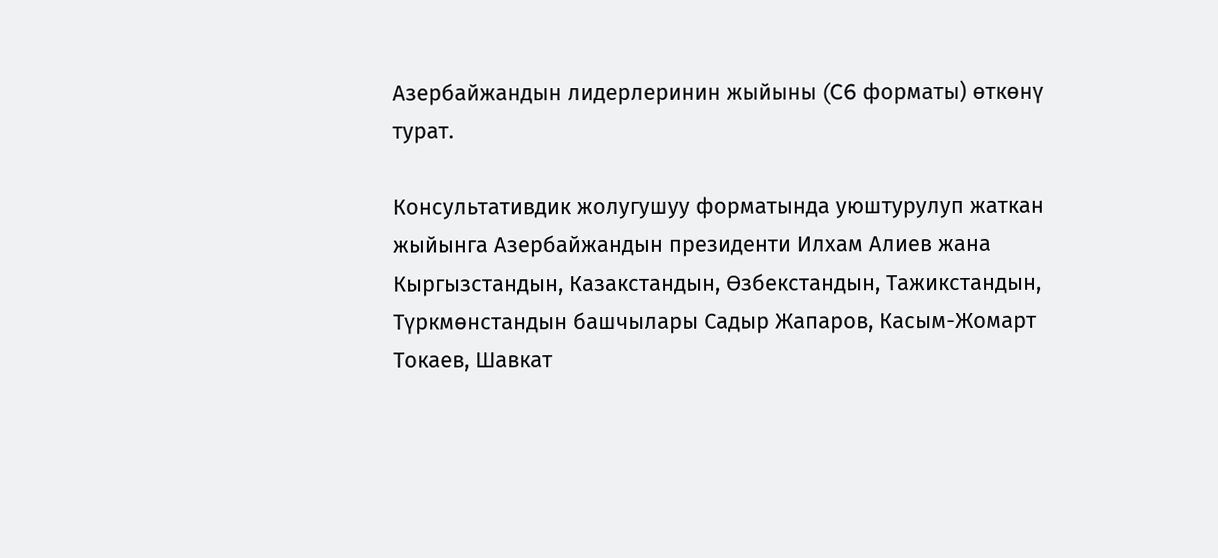Азербайжандын лидерлеринин жыйыны (C6 форматы) өткөнү турат.

Консультативдик жолугушуу форматында уюштурулуп жаткан жыйынга Азербайжандын президенти Илхам Алиев жана Кыргызстандын, Казакстандын, Өзбекстандын, Тажикстандын, Түркмөнстандын башчылары Садыр Жапаров, Касым-Жомарт Токаев, Шавкат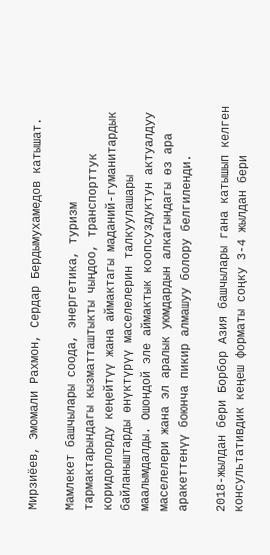Мирзиёев, Эмомали Рахмон, Сердар Бердымухамедов катышат.

Мамлекет башчылары соода, энергетика, туризм тармактарындагы кызматташтыкты чыңдоо, транспорттук коридорлорду кеңейтүү жана аймактагы маданий-гуманитардык байланыштарды өнүктүрүү маселелерин талкуулашары маалымдалды. Ошондой эле аймактык коопсуздуктун актуалдуу маселелери жана эл аралык уюмдардын алкагындагы өз ара аракеттенүү боюнча пикир алмашуу болору белгиленди.

2018-жылдан бери Борбор Азия башчылары гана катышып келген консультативдик кеңеш форматы соңку 3-4 жылдан бери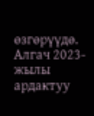өзгөрүүдө. Алгач 2023-жылы ардактуу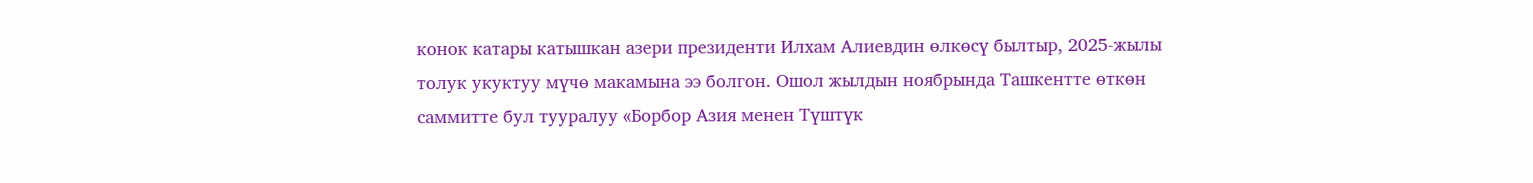конок катары катышкан азери президенти Илхам Алиевдин өлкөсү былтыр, 2025-жылы толук укуктуу мүчө макамына ээ болгон. Ошол жылдын ноябрында Ташкентте өткөн саммитте бул тууралуу «Борбор Азия менен Түштүк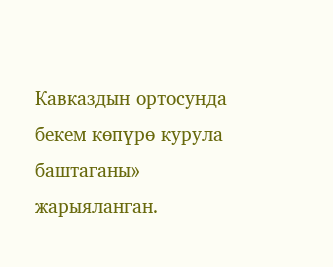Кавказдын ортосунда бекем көпүрө курула баштаганы» жарыяланган.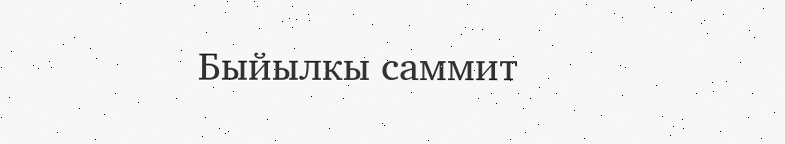Быйылкы саммит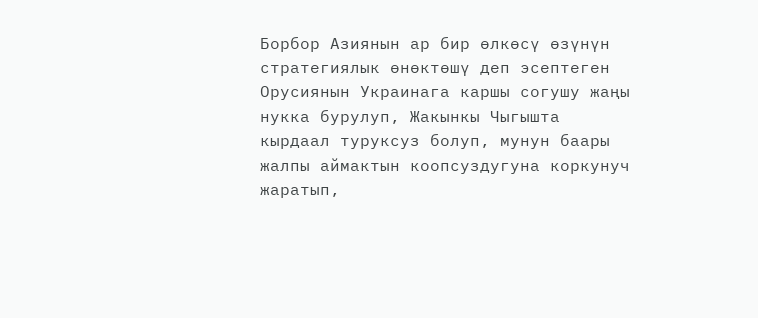Борбор Азиянын ар бир өлкөсү өзүнүн стратегиялык өнөктөшү деп эсептеген Орусиянын Украинага каршы согушу жаңы нукка бурулуп, Жакынкы Чыгышта кырдаал туруксуз болуп, мунун баары жалпы аймактын коопсуздугуна коркунуч жаратып,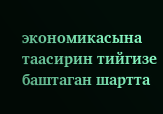экономикасына таасирин тийгизе баштаган шартта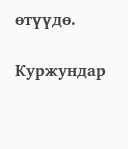өтүүдө.

Куржундар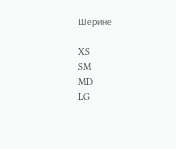Шерине

XS
SM
MD
LG